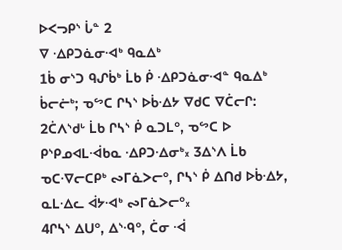ᐅᐸᓓᑭᔅ ᒑᓐ 2
ᐁ ᐎᑭᑐᓈᓂᐗᒃ ᑫᓇᐃᒃ
1ᑳ ᓂᔅᑐ ᑫᔑᑳᒃ ᒫᑲ ᑮ ᐎᑭᑐᓈᓂᐗᓐ ᑫᓇᐃᒃ ᑳᓕᓖᒃ; ᓀᔥᑕ ᒋᓴᔅ ᐅᑳᐎᔭ ᐁᑯᑕ ᐁᑖᓕᒋ: 2ᑖᐱᔅᑯᒡ ᒫᑲ ᒋᓴᔅ ᑮ ᓇᑐᒪᐤ, ᓀᔥᑕ ᐅ ᑭᔅᑭᓄᐊᒪᐙᑲᓇ ᐎᑭᑐᐎᓂᒃ᙮ 3ᐃᔅᐱ ᒫᑲ ᓀᑕᐌᓕᑕᑭᒃ ᔓᒥᓈᐳᓕᐤ, ᒋᓴᔅ ᑮ ᐃᑎᑯ ᐅᑳᐎᔭ, ᓇᒪᐎᓚ ᐋᔭᐗᒃ ᔓᒥᓈᐳᓕᐤ᙮
4ᒋᓴᔅ ᐃᑌᐤ, ᐃᔅᑴᐤ, ᑖᓂ ᐙ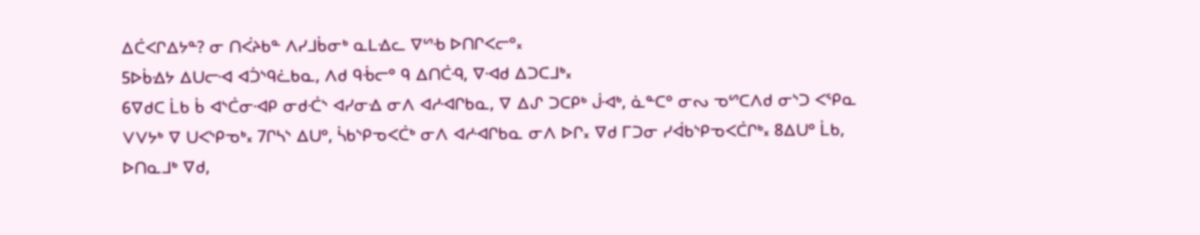ᐃᑖᐸᒋᐃᔭᓐ? ᓂ ᑎᐹᔨᑲᓐ ᐱᓯᒧᑳᓂᒃ ᓇᒪᐎᓚ ᐁᔥᑾ ᐅᑎᒋᐸᓕᐤ᙮
5ᐅᑳᐎᔭ ᐃᑌᓕᐗ ᐊᑑᔅᑫᓛᑲᓇ, ᐱᑯ ᑫᒀᓕᐤ ᑫ ᐃᑎᑖᑴ, ᐁᐗᑯ ᐃᑐᑕᒧᒃ᙮
6ᐁᑯᑕ ᒫᑲ ᑳ ᐊᔅᑖᓂᐗᑭ ᓂᑯᑣᔅ ᐊᓯᓂᐎ ᓂᐱ ᐊᓱᐗᒋᑲᓇ, ᐁ ᐃᔑ ᑐᑕᑭᒃ ᒎᐗᒃ, ᓈᓐᑕᐤ ᓂᔓ ᓀᔥᑕᐱᑯ ᓂᔅᑐ ᐸᕐᑭᓇ ᐯᐯᔭᒃ ᐁ ᑌᐸᔅᑭᓀᒃ᙮ 7ᒋᓴᔅ ᐃᑌᐤ, ᓵᑲᔅᑭᓀᐸᑖᒃ ᓂᐱ ᐊᓱᐗᒋᑲᓇ ᓂᐱ ᐅᒋ᙮ ᐁᑯ ᒥᑐᓂ ᓯᐋᑲᔅᑭᓀᐸᑖᒋᒃ᙮ 8ᐃᑌᐤ ᒫᑲ, ᐅᑎᓇᒧᒃ ᐁᑯ,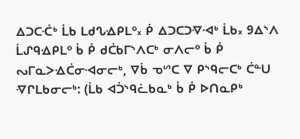ᐃᑐᑕᑣᒃ ᒫᑲ ᒪᑯᔐᐎᑭᒪᐤ᙮ ᑮ ᐃᑐᑕᑐᐌᐗᒃ ᒫᑲ᙮ 9ᐃᔅᐱ ᒫᔑᑫᐎᑭᒪᐤ ᑳ ᑮ ᑯᑖᑲᒥᔅᐱᑕᒃ ᓂᐱᓕᐤ ᑳ ᑮ ᔓᒥᓇᐳᐎᑖᓂᐗᓂᓕᒃ, ᐁᑳ ᓀᔥᑕ ᐁ ᑭᔅᑫᓕᑕᒃ ᑖᓐᑌ ᐌᒋᒪᑲᓂᓕᒃ: (ᒫᑲ ᐊᑑᔅᑫᓛᑲᓇᒃ ᑳ ᑮ ᐅᑎᓇᑭᒃ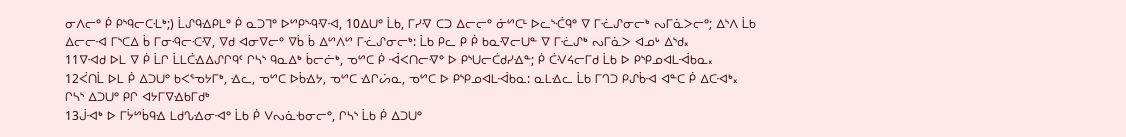ᓂᐱᓕᐤ ᑮ ᑭᔅᑫᓕᑕᒶᒃ;) ᒫᔑᑫᐎᑭᒪᐤ ᑮ ᓇᑐᒣᐤ ᐅᔥᑭᔅᑴᐌᐗ, 10ᐃᑌᐤ ᒫᑲ, ᒥᓯᐌ ᑕᑐ ᐃᓕᓕᐤ ᓃᔥᑕᒻ ᐅᓚᔅᑣᑫᐤ ᐁ ᒥᓨᔑᓂᓕᒃ ᔓᒥᓈᐳᓕᐤ; ᐃᔅᐱ ᒫᑲ ᐃᓕᓕᐗ ᒥᔅᑕᐃ ᑳ ᒥᓂᑴᓕᑡᐌ, ᐁᑯ ᐊᓂᐁᓕᐤ ᐁᑳ ᑳ ᐃᔥᐱᔥ ᒥᓨᔑᓂᓕᒃ: ᒫᑲ ᑭᓚ ᑭ ᑮ ᑲᓇᐌᓕᑌᓐ ᐁ ᒥᓨᔑᒃ ᔓᒥᓈᐳ ᐊᓄᒡ ᐃᔅᑯ᙮
11ᐁᐗᑯ ᐅᒪ ᐁ ᑮ ᒫᒋ ᒫᒪᑖᐎᐃᔑᒋᑫᑦ ᒋᓴᔅ ᑫᓇᐃᒃ ᑳᓕᓖᒃ, ᓀᔥᑕ ᑮ ᐙᐸᑎᓕᐌᐤ ᐅ ᑭᔅᑌᓕᑖᑯᓯᐎᓐ; ᑮ ᑖᐺᔦᓕᒥᑯ ᒫᑲ ᐅ ᑭᔅᑭᓄᐊᒪᐙᑲᓇ᙮
12ᐹᑎᒫ ᐅᒪ ᑮ ᐃᑐᑌᐤ ᑲᐸᕐᓀᔭᒥᒃ, ᐎᓚ, ᓀᔥᑕ ᐅᑳᐎᔭ, ᓀᔥᑕ ᐎᒋᔖᓇ, ᓀᔥᑕ ᐅ ᑭᔅᑭᓄᐊᒪᐙᑲᓇ: ᓇᒪᐎᓚ ᒫᑲ ᒥᒉᑐ ᑭᔑᑳᐗ ᐊᓐᑕ ᑮ ᐃᑕᐗᒃ᙮
ᒋᓴᔅ ᐃᑐᑌᐤ ᑭᒋ ᐊᔭᒥᐁᐎᑲᒥᑯᒃ
13ᒎᐗᒃ ᐅ ᒥᔮᔥᑳᑫᐎ ᒪᑯᔐᐎᓂᐗᐤ ᒫᑲ ᑮ ᐯᔓᓈᑾᓂᓕᐤ, ᒋᓴᔅ ᒫᑲ ᑮ ᐃᑐᑌᐤ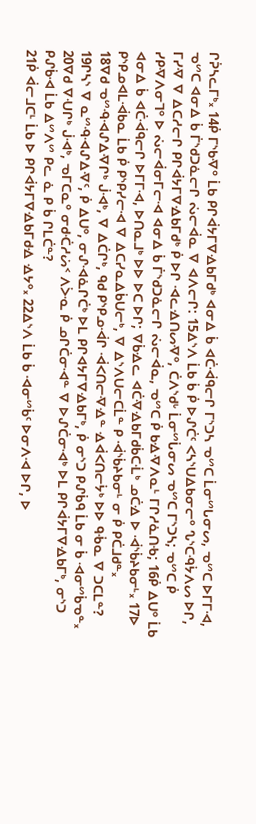ᒋᕉᓴᓚᒥᒃ᙮ 14ᑮ ᒥᔅᑲᐌᐤ ᒫᑲ ᑭᒋᐋᔭᒥᐁᐎᑲᒥᑯᒃ ᐊᓂᐃ ᑳ ᐊᑖᐙᑫᓕᒋ ᒥᔅᑐᓴ ᓀᔥᑕ ᒫᓂᔥᒐᓂᔕ, ᓀᔥᑕ ᐅᒥᒥᐗ, ᓀᔥᑕ ᐊᓂᐃ ᑳ ᒦᔅᑯᑐᓈᓕᒋ ᔔᓕᐋᓇ ᐁ ᐊᐱᓕᒋ: 15ᐃᔅᐱ ᒫᑲ ᑳ ᑮ ᐅᔑᑖᑦ ᐸᓴᔅᑌᐃᑲᓂᓕᐤ ᔐᔅᑕᑴᔮᐱᔕ ᐅᒋ, ᒥᓯᐌ ᐁ ᐃᑕᓱᓕᒋ ᑭᒋᐋᔭᒥᐁᐎᑲᒥᑯᒃ ᑮ ᐅᒋ ᐗᓚᐎᑎᔕᐌᐤ, ᑖᐱᔅᑯᒡ ᒫᓂᔥᒑᓂᔕ ᓀᔥᑕ ᒥᔅᑐᓴ; ᓀᔥᑕ ᑮ ᓯᑭᐌᐱᓂᒣᐤ ᐅ ᔔᓕᐋᓂᒥᓕᐗ ᐊᓂᐃ ᑳ ᒦᔅᑯᑐᓈᓕᒋ ᔔᓕᐋᓇ, ᓀᔥᑕ ᑮ ᑲᐎᐌᐱᓇᒻ ᒥᒋᓱᓈᑎᑾ; 16ᑮ ᐃᑌᐤ ᒫᑲ ᐊᓂᐃ ᑳ ᐊᑖᐙᑫᓕᒋ ᐅᒥᒥᐗ, ᐅᑎᓇᒧᒃ ᐅᐅ ᐅᑕ ᐅᒋ; ᐁᑳᐎᓚ ᐊᑖᐌᐎᑲᒥᑯᑳᑕᒸᒃ ᓄᑖᐎ ᐅ ᐙᔅᑳᔨᑲᓂᒻ᙮ 17ᐅ ᑭᔅᑭᓄᐊᒪᐙᑲᓇ ᒫᑲ ᑮ ᑭᔅᑭᓯᓕᐗ ᐁ ᐃᑕᓯᓇᐃᑳᑌᓕᒃ, ᐁ ᐃᔅᐱᑌᓕᑕᒫᓐ ᑭ ᐙᔅᑳᔨᑲᓂᒻ ᓂ ᑮ ᑭᑖᒧᑯᓐ᙮
18ᐁᑯ ᓀᔥᑴᐗᔑᐃᐌᒋᒃ ᒎᐗᒃ, ᐁ ᐃᑖᒋᒃ, ᑫᑯ ᑭᔅᑭᓄᐙᒋ ᐙᐸᑎᓕᐌᐎᓐ ᐎᐋᐸᑎᓕᔮᒃ ᐅᐅ ᑫᒀᓇ ᐁ ᑐᑕᒪᓐ?
19ᒋᓴᔅ ᐁ ᓇᔥᑴᐗᔑᐃᐌᑦ, ᑮ ᐃᑌᐤ, ᓂᔑᐗᓈᒋᑖᒃ ᐅᒪ ᑭᒋᐊᔭᒥᐁᐎᑲᒥᒃ, ᑮ ᓂᔅᑐ ᑭᔑᑳᑫ ᒫᑲ ᓂ ᑳ ᐗᓂᔥᑳᓀᓐ᙮
20ᐁᑯ ᐁᑗᒋᒃ ᒎᐗᒃ, ᓀᒥᑕᓇᐤ ᓂᑯᑣᓱᔖᑉ ᐱᐴᓋ ᑮ ᓄᒋᑖᓂᐗᓐ ᐁ ᐅᔑᑖᓂᐗᒃ ᐅᒪ ᑭᒋᐋᔭᒥᐁᐎᑲᒥᒃ, ᓂᔅᑐ ᑭᔑᑳᐗ ᒫᑲ ᐃᔥᐱᔥ ᑭᓚ ᓈ ᑭ ᑳ ᒋᒪᑖᓐ?
21ᑮ ᐋᓕᒧᑕᒻ ᒫᑲ ᐅ ᑭᒋᐋᔭᒥᐁᐎᑲᒥᑯᐎ ᐎᔭᐤ᙮ 22ᐃᔅᐱ ᒫᑲ ᑳ ᐗᓂᔥᑳᑦ ᐅᓂᐱᐗ ᐅᒋ, ᐅ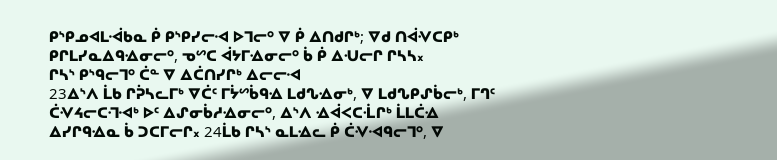ᑭᔅᑭᓄᐊᒪᐙᑲᓇ ᑮ ᑭᔅᑭᓯᓕᐗ ᐅᒣᓕᐤ ᐁ ᑮ ᐃᑎᑯᒋᒃ; ᐁᑯ ᑎᐋᐺᑕᑭᒃ ᑭᒋᒪᓯᓇᐃᑫᐎᓂᓕᐤ, ᓀᔥᑕ ᐋᔭᒥᐎᓂᓕᐤ ᑳ ᑮ ᐃᑗᓕᒋ ᒋᓴᓴ᙮
ᒋᓴᔅ ᑭᔅᑫᓕᒣᐤ ᑖᓐ ᐁ ᐃᑖᑎᓯᒋᒃ ᐃᓕᓕᐗ
23ᐃᔅᐱ ᒫᑲ ᒋᕉᓴᓚᒥᒃ ᐁᑖᑦ ᒥᔮᔥᑳᑫᐎ ᒪᑯᔐᐎᓂᒃ, ᐁ ᒪᑯᔐᑭᔑᑳᓕᒃ, ᒥᒉᑦ ᑖᐺᔦᓕᑕᒬᐗᒃ ᐅᑦ ᐃᔑᓂᑳᓱᐎᓂᓕᐤ, ᐃᔅᐱ ᐎᐋᐸᑕᒸᒋᒃ ᒫᒪᑖᐎ ᐃᓯᒋᑫᐎᓇ ᑳ ᑐᑕᒥᓕᒋ᙮ 24ᒫᑲ ᒋᓴᔅ ᓇᒪᐎᓚ ᑮ ᑖᐺᐗᑫᓕᒣᐤ, ᐁ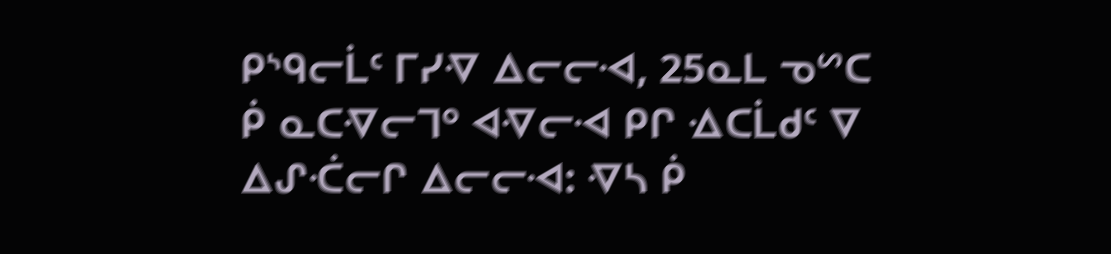ᑭᔅᑫᓕᒫᑦ ᒥᓯᐌ ᐃᓕᓕᐗ, 25ᓇᒪ ᓀᔥᑕ ᑮ ᓇᑕᐌᓕᒣᐤ ᐊᐌᓕᐗ ᑭᒋ ᐎᑕᒫᑯᑦ ᐁ ᐃᔑᑣᓕᒋ ᐃᓕᓕᐗ: ᐌᓴ ᑮ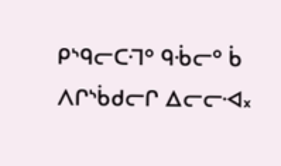ᑭᔅᑫᓕᑕᒬᐤ ᑫᒀᓕᐤ ᑳ ᐱᒋᔅᑳᑯᓕᒋ ᐃᓕᓕᐗ᙮